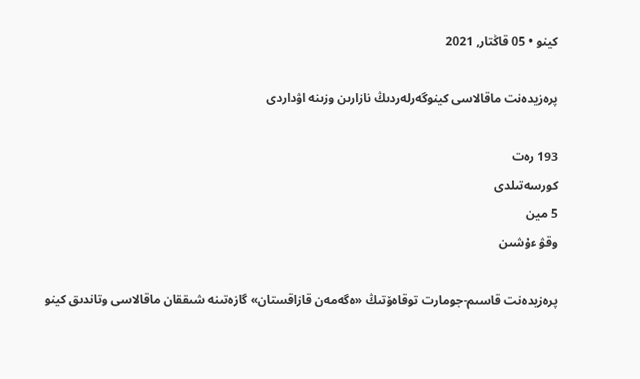كينو • 05 قاڭتار, 2021

پرەزيدەنت ماقالاسى كينوگەرلەردىڭ نازارىن وزىنە اۋداردى

193 رەت
كورسەتىلدى
5 مين
وقۋ ءۇشىن

پرەزيدەنت قاسىم-جومارت توقاەۆتىڭ «ەگەمەن قازاقستان» گازەتىنە شىققان ماقالاسى وتاندىق كينو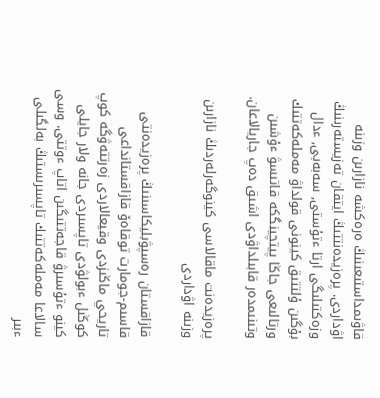قاۋىمداستىعىنىڭ ەرەكشە نازارىن وزىنە اۋداردى. پرەزيدەنتتىڭ ايتقان تەزيستەرىنىڭ وزەكتىلىگى ارتا ءتۇستى, سەبەبى, ءدال بۇگىن ۇلتتىق كينونى قولداۋ مەملەكەتتىك ورتالىعى جاڭا پيتچينگكە قاتىسۋ ءۇشىن وتىنىمدەر قابىلداۋدى اشىق دەپ جاريالاعان.

پرەزيدەنت ماقالاسى كينوگەرلەردىڭ نازارىن وزىنە اۋداردى

قازاقستان رەسپۋبليكاسىنىڭ پرەزيدەنتى قاسىم-جومارت توقاەۆ قازاقستانداعى تاريحي ماڭىزدى وقيعالاردى زەرتتەۋگە كوپ كوڭىل ءبولۋدى تاپسىردى جانە ولار جايلى كينو ءتۇسىرۋ قاجەتتىگىن اتاپ ءوتتى. وسى سالاعا مەملەكەتتىك تاپسىرىستىڭ بەلگىلى ءبىر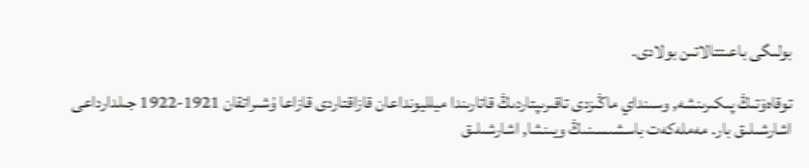بولىگى باعىتتالاتىن بولادى.

توقاەۆتىڭ پىكىرىنشە, وسىنداي ماڭىزدى تاقىرىپتاردىڭ قاتارىندا ميلليونداعان قازاقتاردى قازاعا ۇشىراتقان 1921-1922 جىلدارداعى اشارشىلىق بار. مەملەكەت باسشىسىنىڭ ويىنشا, اشارشىلىق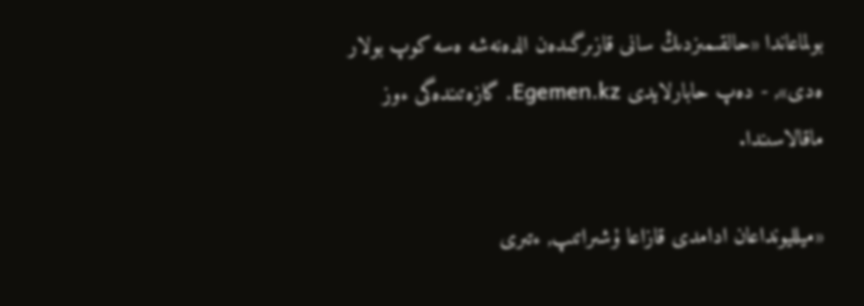بولماعاندا «حالقىمىزدىڭ سانى قازىرگىدەن الدەنەشە ەسە كوپ بولار ەدى», - دەپ حابارلايدى Egemen.kz. گازەتىندەگى ءوز ماقالاسىندا.

«ميلليونداعان ادامدى قازاعا ۇشىراتىپ, ءتىرى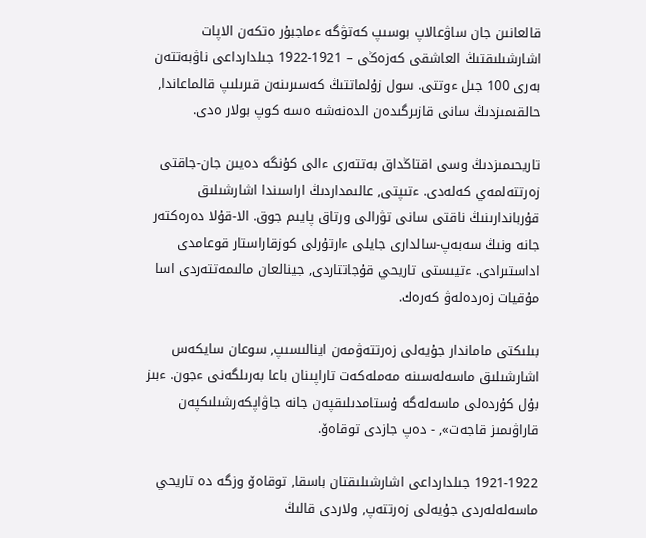قالعانىن جان ساۋعالاپ بوسىپ كەتۋگە ءماجبۇر ەتكەن الاپات اشارشىلىقتىڭ العاشقى كەزەڭى – 1921-1922 جىلدارداعى ناۋبەتتەن بەرى 100 جىل ءوتتى. سول زۇلماتتىڭ كەسىرىنەن قىرىلىپ قالماعاندا, حالقىمىزدىڭ سانى قازىرگىدەن الدەنەشە ەسە كوپ بولار ەدى.

تاريحىمىزدىڭ وسى اقتاڭداق بەتتەرى ءالى كۇنگە دەيىن جان-جاقتى زەرتتەلمەي كەلەدى. ءتىپتى, عالىمداردىڭ اراسىندا اشارشىلىق قۇرباندارىنىڭ ناقتى سانى تۋرالى ورتاق پايىم جوق. الا-قۇلا دەرەكتەر جانە ونىڭ سەبەپ-سالدارى جايلى ءارتۇرلى كوزقاراستار قوعامدى اداستىرادى. ءتيىستى تاريحي قۇجاتتاردى, جينالعان مالىمەتتەردى اسا مۇقيات زەردەلەۋ كەرەك.

بىلىكتى ماماندار جۇيەلى زەرتتەۋمەن اينالىسىپ, سوعان سايكەس اشارشىلىق ماسەلەسىنە مەملەكەت تاراپىنان باعا بەرىلگەنى ءجون. ءبىز بۇل كۇردەلى ماسەلەگە ۇستامدىلىقپەن جانە جاۋاپكەرشىلىكپەن قاراۋىمىز قاجەت», - دەپ جازدى توقاەۆ.

1921-1922 جىلدارداعى اشارشىلىقتان باسقا, توقاەۆ وزگە دە تاريحي ماسەلەلەردى جۇيەلى زەرتتەپ, ولاردى قالىڭ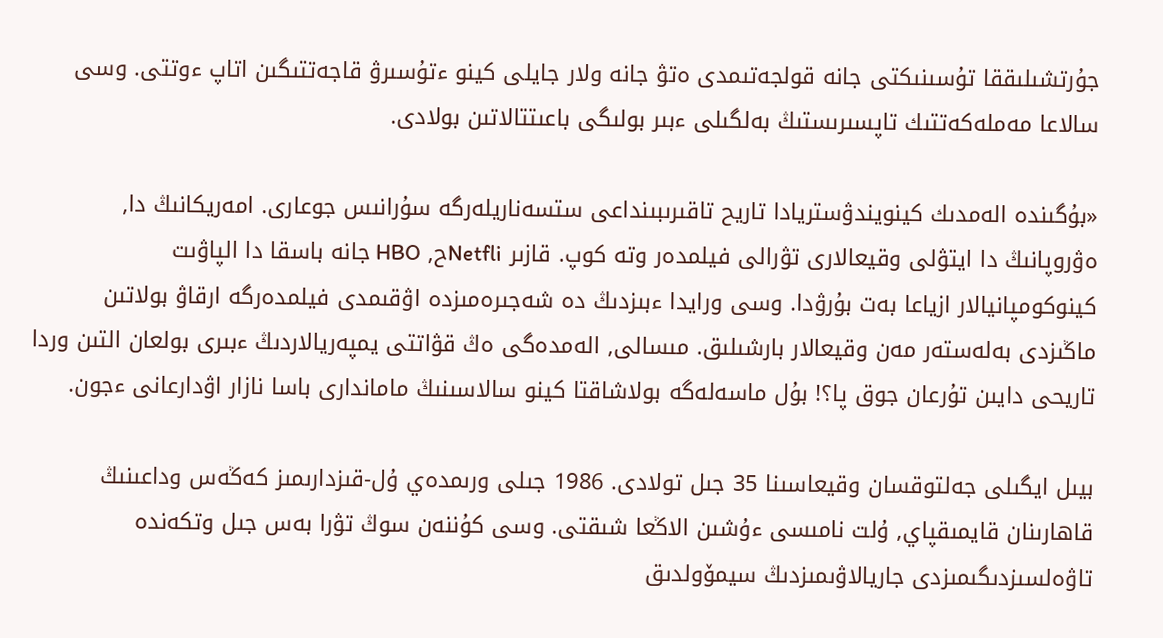جۇرتشىلىققا تۇسىنىكتى جانە قولجەتىمدى ەتۋ جانە ولار جايلى كينو ءتۇسىرۋ قاجەتتىگىن اتاپ ءوتتى. وسى سالاعا مەملەكەتتىك تاپسىرىستىڭ بەلگىلى ءبىر بولىگى باعىتتالاتىن بولادى.

«بۇگىندە الەمدىك كينويندۋستريادا تاريح تاقىرىبىنداعى ستسەناريلەرگە سۇرانىس جوعارى. امەريكانىڭ دا, ەۋروپانىڭ دا ايتۋلى وقيعالارى تۋرالى فيلمدەر وتە كوپ. قازىر Netfliح, HBO جانە باسقا دا الپاۋىت كينوكومپانيالار ازياعا بەت بۇرۋدا. وسى ورايدا ءبىزدىڭ دە شەجىرەمىزدە اۋقىمدى فيلمدەرگە ارقاۋ بولاتىن ماڭىزدى بەلەستەر مەن وقيعالار بارشىلىق. مىسالى, الەمدەگى ەڭ قۋاتتى يمپەريالاردىڭ ءبىرى بولعان التىن وردا تاريحى دايىن تۇرعان جوق پا؟! بۇل ماسەلەگە بولاشاقتا كينو سالاسىنىڭ ماماندارى باسا نازار اۋدارعانى ءجون.

بيىل ايگىلى جەلتوقسان وقيعاسىنا 35 جىل تولادى. 1986 جىلى ورىمدەي ۇل-قىزدارىمىز كەڭەس وداعىنىڭ قاھارىنان قايمىقپاي, ۇلت نامىسى ءۇشىن الاڭعا شىقتى. وسى كۇننەن سوڭ تۋرا بەس جىل وتكەندە تاۋەلسىزدىگىمىزدى جاريالاۋىمىزدىڭ سيمۆولدىق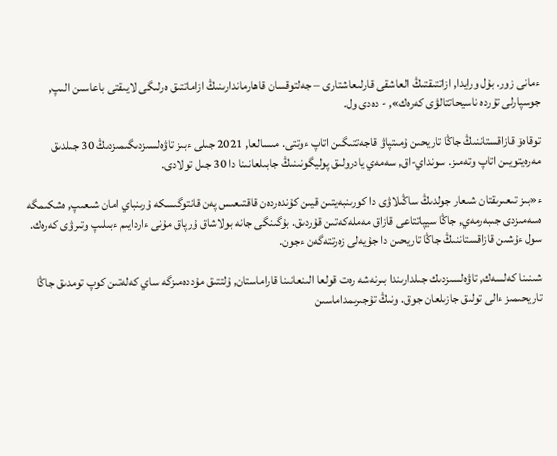ءمانى زور. بۇل ورايدا, ازاتتىقتىڭ العاشقى قارلىعاشتارى – جەلتوقسان قاھارماندارىنىڭ ازاماتتىق ەرلىگى لايىقتى باعاسىن الىپ, جوسپارلى تۇردە ناسيحاتتالۋى كەرەك», - دەدى ول.

توقاەۆ قازاقستاننىڭ جاڭا تاريحىن ۇمىتپاۋ قاجەتتىگىن اتاپ ءوتتى. مىسالعا, 2021 جىلى ءبىز تاۋەلسىزدىگىمىزدىڭ 30 جىلدىق مەرەيتويىن اتاپ وتەمىز. سونداي-اق, سەمەي يادرولىق پوليگونىنىڭ جابىلعانىنا دا 30 جىل تولادى.

ء«بىز تىعىرىقتان شىعار جولدىڭ ساڭىلاۋى دا كورىنبەيتىن قيىن كۇندەردەن قاقتىعىس پەن قانتوگىسكە ۇرىنباي امان شىعىپ, ەشكىمگە ەسەمىزدى جىبەرمەي, جاڭا سيپاتتاعى قازاق مەملەكەتىن قۇردىق. بۇگىنگى جانە بولاشاق ۇرپاق مۇنى ءاردايىم ءبىلىپ وتىرۋى كەرەك. سول ءۇشىن قازاقستاننىڭ جاڭا تاريحىن دا جۇيەلى زەرتتەگەن ءجون.

شىنىنا كەلسەك, تاۋەلسىزدىك جىلدارىندا بىرنەشە رەت قولعا الىنعانىنا قاراماستان, ۇلتتىق مۇددەمىزگە ساي كەلەتىن كوپ تومدىق جاڭا تاريحىمىز ءالى تولىق جازىلعان جوق. ونىڭ تۇجىرىمداماسىن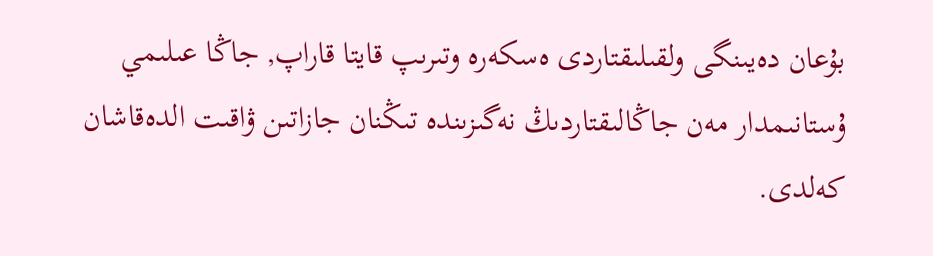بۇعان دەيىنگى ولقىلىقتاردى ەسكەرە وتىرىپ قايتا قاراپ, جاڭا عىلىمي ۇستانىمدار مەن جاڭالىقتاردىڭ نەگىزىندە تىڭنان جازاتىن ۋاقىت الدەقاشان كەلدى.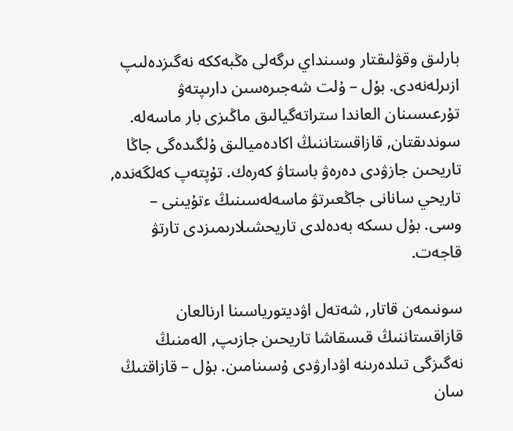بارلىق وقۋلىقتار وسىنداي ىرگەلى ەڭبەككە نەگىزدەلىپ ازىرلەنەدى. بۇل – ۇلت شەجىرەسىن دارىپتەۋ تۇرعىسىنان العاندا ستراتەگيالىق ماڭىزى بار ماسەلە. سوندىقتان, قازاقستاننىڭ اكادەميالىق ۇلگىدەگى جاڭا تاريحىن جازۋدى دەرەۋ باستاۋ كەرەك. تۇپتەپ كەلگەندە, تاريحي سانانى جاڭعىرتۋ ماسەلەسىنىڭ ءتۇيىنى – وسى. بۇل ىسكە بەدەلدى تاريحشىلارىمىزدى تارتۋ قاجەت.

سونىمەن قاتار, شەتەل اۋديتورياسىنا ارنالعان قازاقستاننىڭ قىسقاشا تاريحىن جازىپ, الەمنىڭ نەگىزگى تىلدەرىنە اۋدارۋدى ۇسىنامىن. بۇل – قازاقتىڭ سان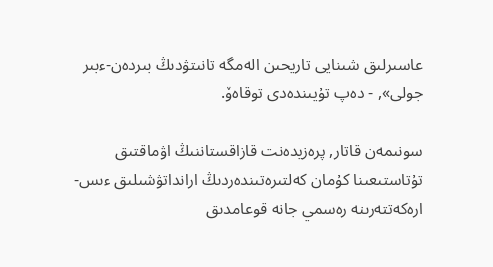عاسىرلىق شىنايى تاريحىن الەمگە تانىتۋدىڭ بىردەن-ءبىر جولى», - دەپ تۇيىندەدى توقاەۆ.

سونىمەن قاتار, پرەزيدەنت قازاقستاننىڭ اۋماقتىق تۇتاستىعىنا كۇمان كەلتىرەتىندەردىڭ ارانداتۋشىلىق ءىس-ارەكەتتەرىنە رەسمي جانە قوعامدىق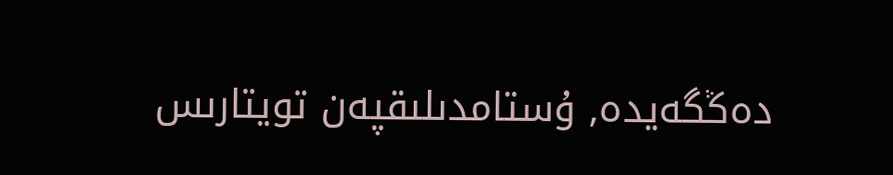دەڭگەيدە, ۇستامدىلىقپەن تويتارىس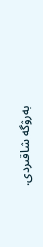بەرۋگە شاقىردى.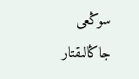سوڭعى جاڭالىقتار